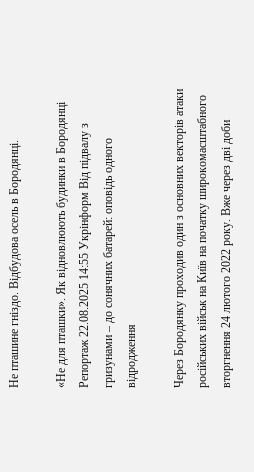Не пташине гніздо. Відбудова осель в Бородянці.

«Не для пташки». Як відновлюють будинки в Бородянці Репортаж 22.08.2025 14:55 Укрінформ Від підвалу з гризунами – до сонячних батарей: оповідь одного відродження

Через Бородянку проходив один з основних векторів атаки російських військ на Київ на початку широкомасштабного вторгнення 24 лютого 2022 року. Вже через дві доби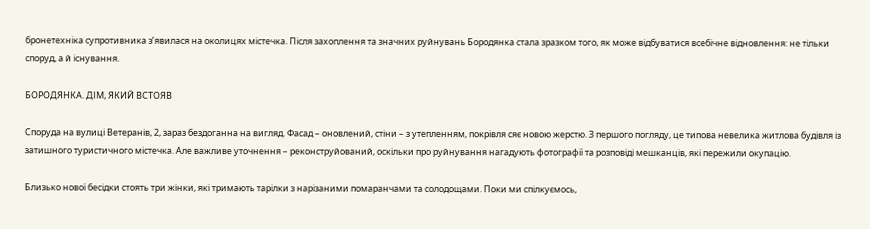бронетехніка супротивника з’явилася на околицях містечка. Після захоплення та значних руйнувань Бородянка стала зразком того, як може відбуватися всебічне відновлення: не тільки споруд, а й існування.

БОРОДЯНКА. ДІМ, ЯКИЙ ВСТОЯВ

Споруда на вулиці Ветеранів, 2, зараз бездоганна на вигляд. Фасад – оновлений, стіни – з утепленням, покрівля сяє новою жерстю. З першого погляду, це типова невелика житлова будівля із затишного туристичного містечка. Але важливе уточнення – реконструйований, оскільки про руйнування нагадують фотографії та розповіді мешканців, які пережили окупацію.

Близько нової бесідки стоять три жінки, які тримають тарілки з нарізаними помаранчами та солодощами. Поки ми спілкуємось,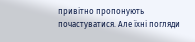привітно пропонують почастуватися. Але їхні погляди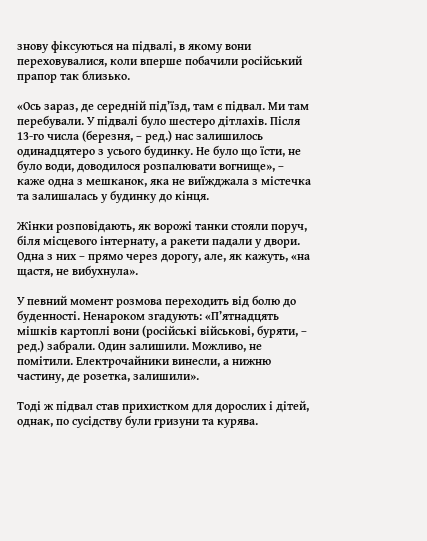знову фіксуються на підвалі, в якому вони переховувалися, коли вперше побачили російський прапор так близько.

«Ось зараз, де середній під’їзд, там є підвал. Ми там перебували. У підвалі було шестеро дітлахів. Після 13-го числа (березня, – ред.) нас залишилось одинадцятеро з усього будинку. Не було що їсти, не було води, доводилося розпалювати вогнище», – каже одна з мешканок, яка не виїжджала з містечка та залишалась у будинку до кінця.

Жінки розповідають, як ворожі танки стояли поруч, біля місцевого інтернату, а ракети падали у двори. Одна з них – прямо через дорогу, але, як кажуть, «на щастя, не вибухнула».

У певний момент розмова переходить від болю до буденності. Ненароком згадують: «П’ятнадцять мішків картоплі вони (російські військові, буряти, – ред.) забрали. Один залишили. Можливо, не помітили. Електрочайники винесли, а нижню частину, де розетка, залишили».

Тоді ж підвал став прихистком для дорослих і дітей, однак, по сусідству були гризуни та курява.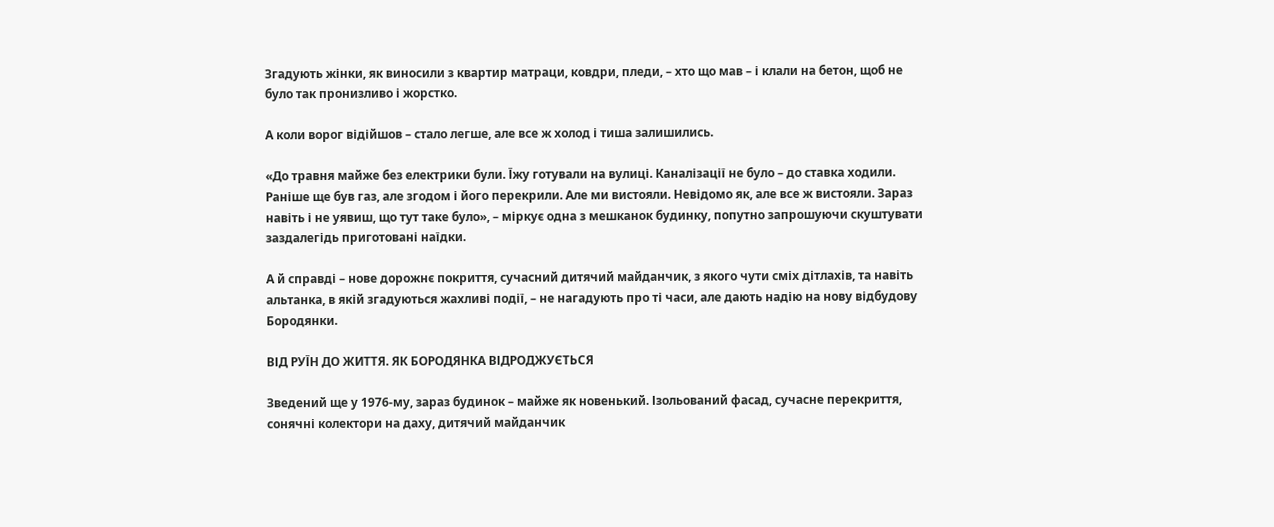Згадують жінки, як виносили з квартир матраци, ковдри, пледи, – хто що мав – і клали на бетон, щоб не було так пронизливо і жорстко.

А коли ворог відійшов – стало легше, але все ж холод і тиша залишились.

«До травня майже без електрики були. Їжу готували на вулиці. Каналізації не було – до ставка ходили. Раніше ще був газ, але згодом і його перекрили. Але ми вистояли. Невідомо як, але все ж вистояли. Зараз навіть і не уявиш, що тут таке було», – міркує одна з мешканок будинку, попутно запрошуючи скуштувати заздалегідь приготовані наїдки.

А й справді – нове дорожнє покриття, сучасний дитячий майданчик, з якого чути сміх дітлахів, та навіть альтанка, в якій згадуються жахливі події, – не нагадують про ті часи, але дають надію на нову відбудову Бородянки.

ВІД РУЇН ДО ЖИТТЯ. ЯК БОРОДЯНКА ВІДРОДЖУЄТЬСЯ

Зведений ще у 1976-му, зараз будинок – майже як новенький. Ізольований фасад, сучасне перекриття, сонячні колектори на даху, дитячий майданчик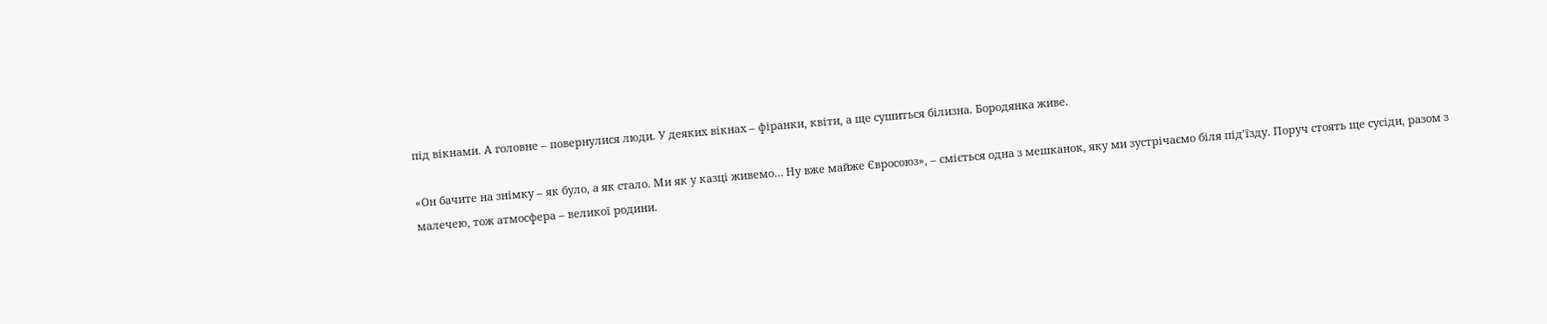під вікнами. А головне – повернулися люди. У деяких вікнах – фіранки, квіти, а ще сушиться білизна. Бородянка живе.

«Он бачите на знімку – як було, а як стало. Ми як у казці живемо… Ну вже майже Євросоюз», – сміється одна з мешканок, яку ми зустрічаємо біля під’їзду. Поруч стоять ще сусіди, разом з малечею, тож атмосфера – великої родини.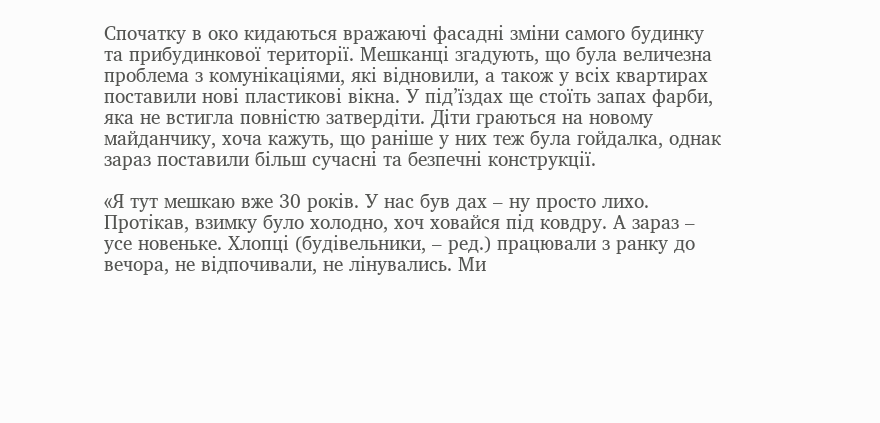Спочатку в око кидаються вражаючі фасадні зміни самого будинку та прибудинкової території. Мешканці згадують, що була величезна проблема з комунікаціями, які відновили, а також у всіх квартирах поставили нові пластикові вікна. У під’їздах ще стоїть запах фарби, яка не встигла повністю затвердіти. Діти граються на новому майданчику, хоча кажуть, що раніше у них теж була гойдалка, однак зараз поставили більш сучасні та безпечні конструкції.

«Я тут мешкаю вже 30 років. У нас був дах – ну просто лихо. Протікав, взимку було холодно, хоч ховайся під ковдру. А зараз – усе новеньке. Хлопці (будівельники, – ред.) працювали з ранку до вечора, не відпочивали, не лінувались. Ми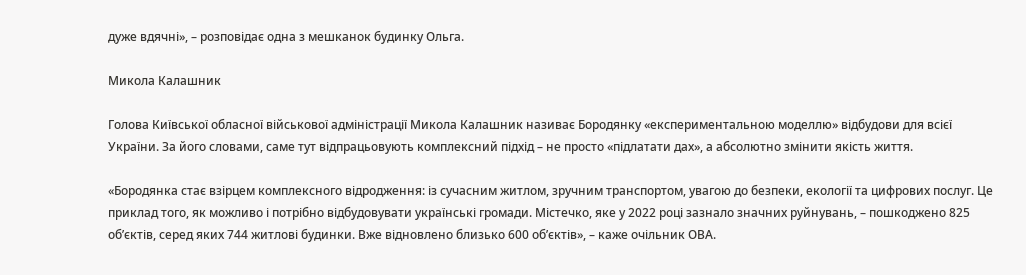дуже вдячні», – розповідає одна з мешканок будинку Ольга.

Микола Калашник

Голова Київської обласної військової адміністрації Микола Калашник називає Бородянку «експериментальною моделлю» відбудови для всієї України. За його словами, саме тут відпрацьовують комплексний підхід – не просто «підлатати дах», а абсолютно змінити якість життя.

«Бородянка стає взірцем комплексного відродження: із сучасним житлом, зручним транспортом, увагою до безпеки, екології та цифрових послуг. Це приклад того, як можливо і потрібно відбудовувати українські громади. Містечко, яке у 2022 році зазнало значних руйнувань, – пошкоджено 825 об’єктів, серед яких 744 житлові будинки. Вже відновлено близько 600 об’єктів», – каже очільник ОВА.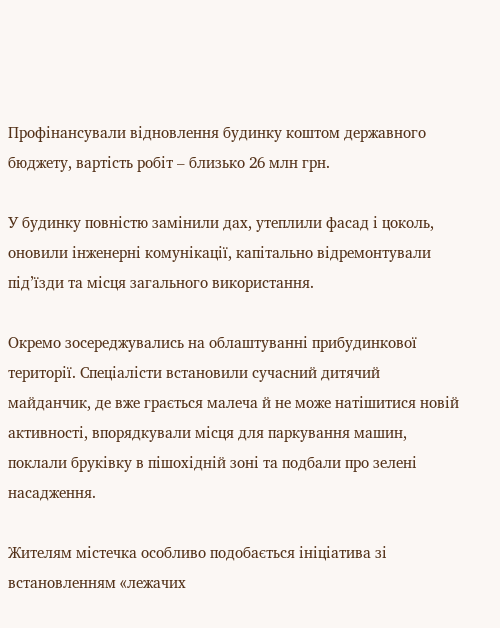Профінансували відновлення будинку коштом державного бюджету, вартість робіт – близько 26 млн грн.

У будинку повністю замінили дах, утеплили фасад і цоколь, оновили інженерні комунікації, капітально відремонтували під’їзди та місця загального використання.

Окремо зосереджувались на облаштуванні прибудинкової території. Спеціалісти встановили сучасний дитячий майданчик, де вже грається малеча й не може натішитися новій активності, впорядкували місця для паркування машин, поклали бруківку в пішохідній зоні та подбали про зелені насадження.

Жителям містечка особливо подобається ініціатива зі встановленням «лежачих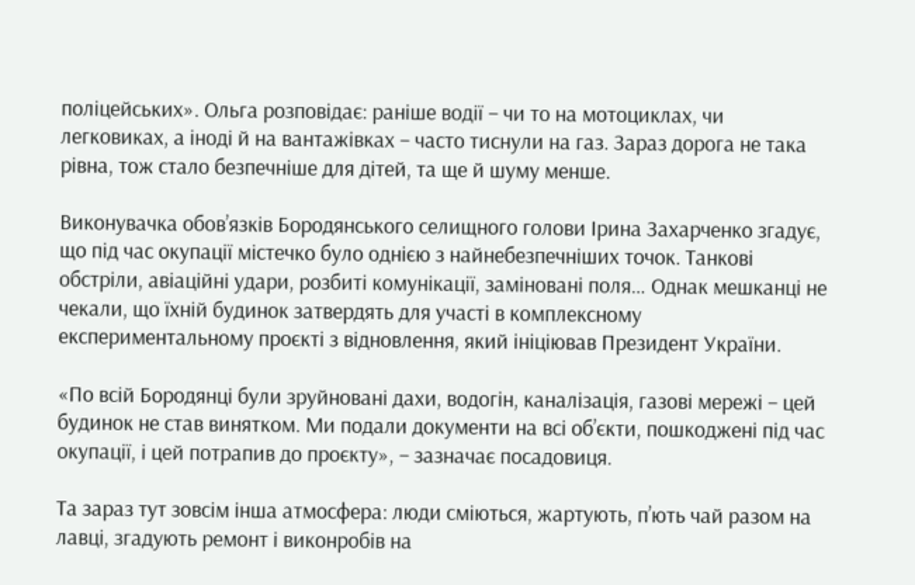поліцейських». Ольга розповідає: раніше водії – чи то на мотоциклах, чи легковиках, а іноді й на вантажівках – часто тиснули на газ. Зараз дорога не така рівна, тож стало безпечніше для дітей, та ще й шуму менше.

Виконувачка обов’язків Бородянського селищного голови Ірина Захарченко згадує, що під час окупації містечко було однією з найнебезпечніших точок. Танкові обстріли, авіаційні удари, розбиті комунікації, заміновані поля… Однак мешканці не чекали, що їхній будинок затвердять для участі в комплексному експериментальному проєкті з відновлення, який ініціював Президент України.

«По всій Бородянці були зруйновані дахи, водогін, каналізація, газові мережі – цей будинок не став винятком. Ми подали документи на всі об’єкти, пошкоджені під час окупації, і цей потрапив до проєкту», – зазначає посадовиця.

Та зараз тут зовсім інша атмосфера: люди сміються, жартують, п’ють чай разом на лавці, згадують ремонт і виконробів на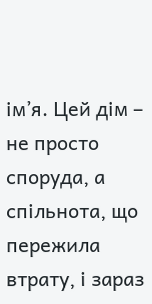ім’я. Цей дім – не просто споруда, а спільнота, що пережила втрату, і зараз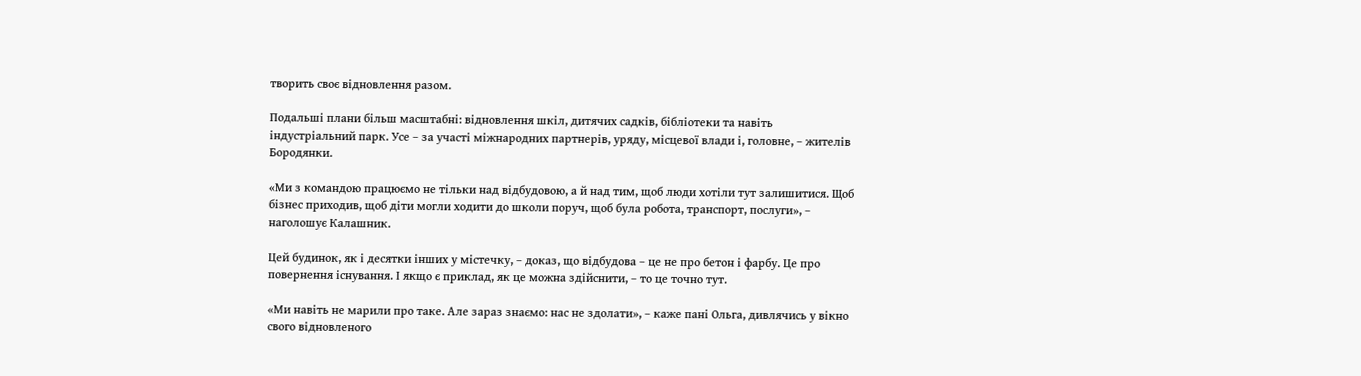творить своє відновлення разом.

Подальші плани більш масштабні: відновлення шкіл, дитячих садків, бібліотеки та навіть індустріальний парк. Усе – за участі міжнародних партнерів, уряду, місцевої влади і, головне, – жителів Бородянки.

«Ми з командою працюємо не тільки над відбудовою, а й над тим, щоб люди хотіли тут залишитися. Щоб бізнес приходив, щоб діти могли ходити до школи поруч, щоб була робота, транспорт, послуги», – наголошує Калашник.

Цей будинок, як і десятки інших у містечку, – доказ, що відбудова – це не про бетон і фарбу. Це про повернення існування. І якщо є приклад, як це можна здійснити, – то це точно тут.

«Ми навіть не марили про таке. Але зараз знаємо: нас не здолати», – каже пані Ольга, дивлячись у вікно свого відновленого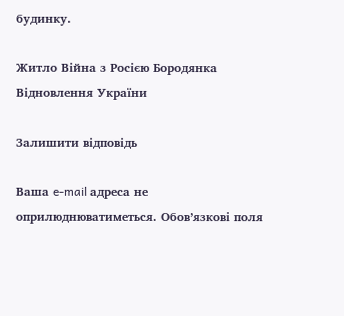будинку.

Житло Війна з Росією Бородянка Відновлення України

Залишити відповідь

Ваша e-mail адреса не оприлюднюватиметься. Обов’язкові поля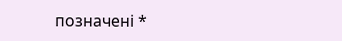позначені *